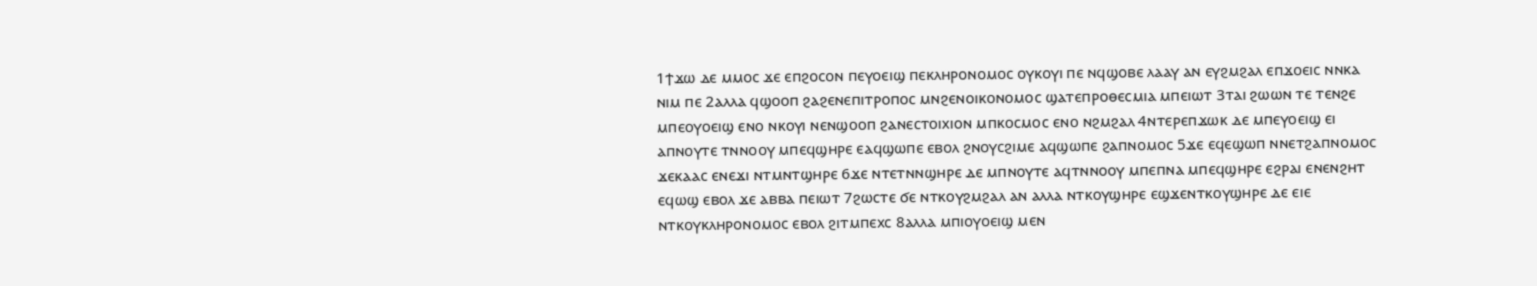1ϯϫⲱ ⲇⲉ ⲙⲙⲟⲥ ϫⲉ ⲉⲡϩⲟⲥⲟⲛ ⲡⲉⲩⲟⲉⲓϣ ⲡⲉⲕⲗⲏⲣⲟⲛⲟⲙⲟⲥ ⲟⲩⲕⲟⲩⲓ ⲡⲉ ⲛϥϣⲟⲃⲉ ⲗⲁⲁⲩ ⲁⲛ ⲉⲩϩⲙϩⲁⲗ ⲉⲡϫⲟⲉⲓⲥ ⲛⲛⲕⲁ ⲛⲓⲙ ⲡⲉ 2ⲁⲗⲗⲁ ϥϣⲟⲟⲡ ϩⲁϩⲉⲛⲉⲡⲓⲧⲣⲟⲡⲟⲥ ⲙⲛϩⲉⲛⲟⲓⲕⲟⲛⲟⲙⲟⲥ ϣⲁⲧⲉⲡⲣⲟⲑⲉⲥⲙⲓⲁ ⲙⲡⲉⲓⲱⲧ 3ⲧⲁⲓ ϩⲱⲱⲛ ⲧⲉ ⲧⲉⲛϩⲉ ⲙⲡⲉⲟⲩⲟⲉⲓϣ ⲉⲛⲟ ⲛⲕⲟⲩⲓ ⲛⲉⲛϣⲟⲟⲡ ϩⲁⲛⲉⲥⲧⲟⲓⲭⲓⲟⲛ ⲙⲡⲕⲟⲥⲙⲟⲥ ⲉⲛⲟ ⲛϩⲙϩⲁⲗ 4ⲛⲧⲉⲣⲉⲡϫⲱⲕ ⲇⲉ ⲙⲡⲉⲩⲟⲉⲓϣ ⲉⲓ ⲁⲡⲛⲟⲩⲧⲉ ⲧⲛⲛⲟⲟⲩ ⲙⲡⲉϥϣⲏⲣⲉ ⲉⲁϥϣⲱⲡⲉ ⲉⲃⲟⲗ ϩⲛⲟⲩⲥϩⲓⲙⲉ ⲁϥϣⲱⲡⲉ ϩⲁⲡⲛⲟⲙⲟⲥ 5ϫⲉ ⲉϥⲉϣⲱⲡ ⲛⲛⲉⲧϩⲁⲡⲛⲟⲙⲟⲥ ϫⲉⲕⲁⲁⲥ ⲉⲛⲉϫⲓ ⲛⲧⲙⲛⲧϣⲏⲣⲉ 6ϫⲉ ⲛⲧⲉⲧⲛⲛϣⲏⲣⲉ ⲇⲉ ⲙⲡⲛⲟⲩⲧⲉ ⲁϥⲧⲛⲛⲟⲟⲩ ⲙⲡⲉⲡⲛⲁ ⲙⲡⲉϥϣⲏⲣⲉ ⲉϩⲣⲁⲓ ⲉⲛⲉⲛϩⲏⲧ ⲉϥⲱϣ ⲉⲃⲟⲗ ϫⲉ ⲁⲃⲃⲁ ⲡⲉⲓⲱⲧ 7ϩⲱⲥⲧⲉ ϭⲉ ⲛⲧⲕⲟⲩϩⲙϩⲁⲗ ⲁⲛ ⲁⲗⲗⲁ ⲛⲧⲕⲟⲩϣⲏⲣⲉ ⲉϣϫⲉⲛⲧⲕⲟⲩϣⲏⲣⲉ ⲇⲉ ⲉⲓⲉ ⲛⲧⲕⲟⲩⲕⲗⲏⲣⲟⲛⲟⲙⲟⲥ ⲉⲃⲟⲗ ϩⲓⲧⲙⲡⲉⲭⲥ 8ⲁⲗⲗⲁ ⲙⲡⲓⲟⲩⲟⲉⲓϣ ⲙⲉⲛ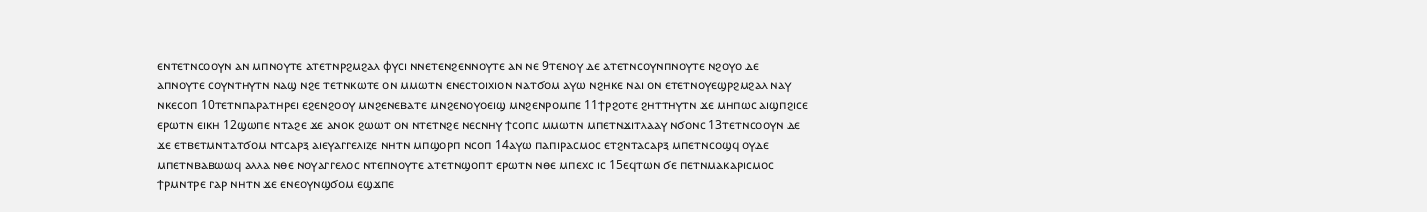ⲉⲛⲧⲉⲧⲛⲥⲟⲟⲩⲛ ⲁⲛ ⲙⲡⲛⲟⲩⲧⲉ ⲁⲧⲉⲧⲛⲣϩⲙϩⲁⲗ ⲫⲩⲥⲓ ⲛⲛⲉⲧⲉⲛϩⲉⲛⲛⲟⲩⲧⲉ ⲁⲛ ⲛⲉ 9ⲧⲉⲛⲟⲩ ⲇⲉ ⲁⲧⲉⲧⲛⲥⲟⲩⲛⲡⲛⲟⲩⲧⲉ ⲛϩⲟⲩⲟ ⲇⲉ ⲁⲡⲛⲟⲩⲧⲉ ⲥⲟⲩⲛⲧⲏⲩⲧⲛ ⲛⲁϣ ⲛϩⲉ ⲧⲉⲧⲛⲕⲱⲧⲉ ⲟⲛ ⲙⲙⲱⲧⲛ ⲉⲛⲉⲥⲧⲟⲓⲭⲓⲟⲛ ⲛⲁⲧϭⲟⲙ ⲁⲩⲱ ⲛϩⲏⲕⲉ ⲛⲁⲓ ⲟⲛ ⲉⲧⲉⲧⲛⲟⲩⲉϣⲣϩⲙϩⲁⲗ ⲛⲁⲩ ⲛⲕⲉⲥⲟⲡ 10ⲧⲉⲧⲛⲡⲁⲣⲁⲧⲏⲣⲉⲓ ⲉϩⲉⲛϩⲟⲟⲩ ⲙⲛϩⲉⲛⲉⲃⲁⲧⲉ ⲙⲛϩⲉⲛⲟⲩⲟⲉⲓϣ ⲙⲛϩⲉⲛⲣⲟⲙⲡⲉ 11ϯⲣϩⲟⲧⲉ ϩⲏⲧⲧⲏⲩⲧⲛ ϫⲉ ⲙⲏⲡⲱⲥ ⲁⲓϣⲡϩⲓⲥⲉ ⲉⲣⲱⲧⲛ ⲉⲓⲕⲏ 12ϣⲱⲡⲉ ⲛⲧⲁϩⲉ ϫⲉ ⲁⲛⲟⲕ ϩⲱⲱⲧ ⲟⲛ ⲛⲧⲉⲧⲛϩⲉ ⲛⲉⲥⲛⲏⲩ ϯⲥⲟⲡⲥ ⲙⲙⲱⲧⲛ ⲙⲡⲉⲧⲛϫⲓⲧⲗⲁⲁⲩ ⲛϭⲟⲛⲥ 13ⲧⲉⲧⲛⲥⲟⲟⲩⲛ ⲇⲉ ϫⲉ ⲉⲧⲃⲉⲧⲙⲛⲧⲁⲧϭⲟⲙ ⲛⲧⲥⲁⲣⲝ ⲁⲓⲉⲩⲁⲅⲅⲉⲗⲓⲍⲉ ⲛⲏⲧⲛ ⲙⲡϣⲟⲣⲡ ⲛⲥⲟⲡ 14ⲁⲩⲱ ⲡⲁⲡⲓⲣⲁⲥⲙⲟⲥ ⲉⲧϩⲛⲧⲁⲥⲁⲣⲝ ⲙⲡⲉⲧⲛⲥⲟϣϥ ⲟⲩⲇⲉ ⲙⲡⲉⲧⲛⲃⲁⲃⲱⲱϥ ⲁⲗⲗⲁ ⲛⲑⲉ ⲛⲟⲩⲁⲅⲅⲉⲗⲟⲥ ⲛⲧⲉⲡⲛⲟⲩⲧⲉ ⲁⲧⲉⲧⲛϣⲟⲡⲧ ⲉⲣⲱⲧⲛ ⲛⲑⲉ ⲙⲡⲉⲭⲥ ⲓⲥ 15ⲉϥⲧⲱⲛ ϭⲉ ⲡⲉⲧⲛⲙⲁⲕⲁⲣⲓⲥⲙⲟⲥ ϯⲣⲙⲛⲧⲣⲉ ⲅⲁⲣ ⲛⲏⲧⲛ ϫⲉ ⲉⲛⲉⲟⲩⲛϣϭⲟⲙ ⲉϣϫⲡⲉ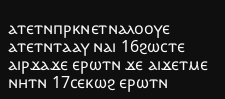ⲁⲧⲉⲧⲛⲡⲣⲕⲛⲉⲧⲛⲁⲗⲟⲟⲩⲉ ⲁⲧⲉⲧⲛⲧⲁⲁⲩ ⲛⲁⲓ 16ϩⲱⲥⲧⲉ ⲁⲓⲣϫⲁϫⲉ ⲉⲣⲱⲧⲛ ϫⲉ ⲁⲓϫⲉⲧⲙⲉ ⲛⲏⲧⲛ 17ⲥⲉⲕⲱϩ ⲉⲣⲱⲧⲛ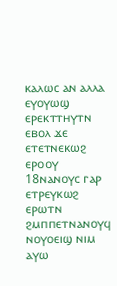ⲕⲁⲗⲱⲥ ⲁⲛ ⲁⲗⲗⲁ ⲉⲩⲟⲩⲱϣ ⲉⲣⲉⲕⲧⲧⲏⲩⲧⲛ ⲉⲃⲟⲗ ϫⲉ ⲉⲧⲉⲧⲛⲉⲕⲱϩ ⲉⲣⲟⲟⲩ 18ⲛⲁⲛⲟⲩⲥ ⲅⲁⲣ ⲉⲧⲣⲉⲩⲕⲱϩ ⲉⲣⲱⲧⲛ ϩⲙⲡⲡⲉⲧⲛⲁⲛⲟⲩϥ ⲛⲟⲩⲟⲉⲓϣ ⲛⲓⲙ ⲁⲩⲱ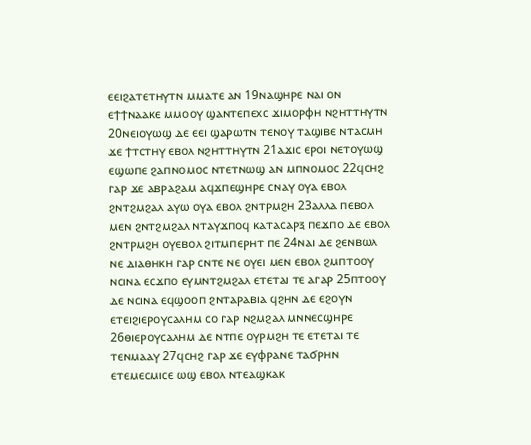ⲉⲉⲓϩⲁⲧⲉⲧⲏⲩⲧⲛ ⲙⲙⲁⲧⲉ ⲁⲛ 19ⲛⲁϣⲏⲣⲉ ⲛⲁⲓ ⲟⲛ ⲉϯϯⲛⲁⲁⲕⲉ ⲙⲙⲟⲟⲩ ϣⲁⲛⲧⲉⲡⲉⲭⲥ ϫⲓⲙⲟⲣⲫⲏ ⲛϩⲏⲧⲧⲏⲩⲧⲛ 20ⲛⲉⲓⲟⲩⲱϣ ⲇⲉ ⲉⲉⲓ ϣⲁⲣⲱⲧⲛ ⲧⲉⲛⲟⲩ ⲧⲁϣⲓⲃⲉ ⲛⲧⲁⲥⲙⲏ ϫⲉ ϯⲧⲥⲧⲏⲩ ⲉⲃⲟⲗ ⲛϩⲏⲧⲧⲏⲩⲧⲛ 21ⲁϫⲓⲥ ⲉⲣⲟⲓ ⲛⲉⲧⲟⲩⲱϣ ⲉϣⲱⲡⲉ ϩⲁⲡⲛⲟⲙⲟⲥ ⲛⲧⲉⲧⲛⲱϣ ⲁⲛ ⲙⲡⲛⲟⲙⲟⲥ 22ϥⲥⲏϩ ⲅⲁⲣ ϫⲉ ⲁⲃⲣⲁϩⲁⲙ ⲁϥϫⲡⲉϣⲏⲣⲉ ⲥⲛⲁⲩ ⲟⲩⲁ ⲉⲃⲟⲗ ϩⲛⲧϩⲙϩⲁⲗ ⲁⲩⲱ ⲟⲩⲁ ⲉⲃⲟⲗ ϩⲛⲧⲣⲙϩⲏ 23ⲁⲗⲗⲁ ⲡⲉⲃⲟⲗ ⲙⲉⲛ ϩⲛⲧϩⲙϩⲁⲗ ⲛⲧⲁⲩϫⲡⲟϥ ⲕⲁⲧⲁⲥⲁⲣⲝ ⲡⲉϫⲡⲟ ⲇⲉ ⲉⲃⲟⲗ ϩⲛⲧⲣⲙϩⲏ ⲟⲩⲉⲃⲟⲗ ϩⲓⲧⲙⲡⲉⲣⲏⲧ ⲡⲉ 24ⲛⲁⲓ ⲇⲉ ϩⲉⲛⲃⲱⲗ ⲛⲉ ⲇⲓⲁⲑⲏⲕⲏ ⲅⲁⲣ ⲥⲛⲧⲉ ⲛⲉ ⲟⲩⲉⲓ ⲙⲉⲛ ⲉⲃⲟⲗ ϩⲙⲡⲧⲟⲟⲩ ⲛⲥⲓⲛⲁ ⲉⲥϫⲡⲟ ⲉⲩⲙⲛⲧϩⲙϩⲁⲗ ⲉⲧⲉⲧⲁⲓ ⲧⲉ ⲁⲅⲁⲣ 25ⲡⲧⲟⲟⲩ ⲇⲉ ⲛⲥⲓⲛⲁ ⲉϥϣⲟⲟⲡ ϩⲛⲧⲁⲣⲁⲃⲓⲁ ϥϩⲏⲛ ⲇⲉ ⲉϩⲟⲩⲛ ⲉⲧⲉⲓϩⲓⲉⲣⲟⲩⲥⲁⲗⲏⲙ ⲥⲟ ⲅⲁⲣ ⲛϩⲙϩⲁⲗ ⲙⲛⲛⲉⲥϣⲏⲣⲉ 26ⲑⲓⲉⲣⲟⲩⲥⲁⲗⲏⲙ ⲇⲉ ⲛⲧⲡⲉ ⲟⲩⲣⲙϩⲏ ⲧⲉ ⲉⲧⲉⲧⲁⲓ ⲧⲉ ⲧⲉⲛⲙⲁⲁⲩ 27ϥⲥⲏϩ ⲅⲁⲣ ϫⲉ ⲉⲩⲫⲣⲁⲛⲉ ⲧⲁϭⲣⲏⲛ ⲉⲧⲉⲙⲉⲥⲙⲓⲥⲉ ⲱϣ ⲉⲃⲟⲗ ⲛⲧⲉⲁϣⲕⲁⲕ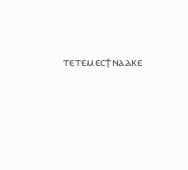ⲧⲉⲧⲉⲙⲉⲥϯⲛⲁⲁⲕⲉ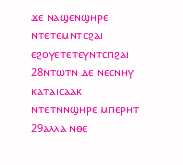ϫⲉ ⲛⲁϣⲉⲛϣⲏⲣⲉ ⲛⲧⲉⲧⲉⲙⲛⲧⲥϩⲁⲓ ⲉϩⲟⲩⲉⲧⲉⲧⲉⲩⲛⲧⲥⲡϩⲁⲓ 28ⲛⲧⲱⲧⲛ ⲇⲉ ⲛⲉⲥⲛⲏⲩ ⲕⲁⲧⲁⲓⲥⲁⲁⲕ ⲛⲧⲉⲧⲛⲛϣⲏⲣⲉ ⲙⲡⲉⲣⲏⲧ 29ⲁⲗⲗⲁ ⲛⲑⲉ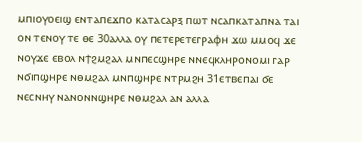ⲙⲡⲓⲟⲩⲟⲉⲓϣ ⲉⲛⲧⲁⲡⲉϫⲡⲟ ⲕⲁⲧⲁⲥⲁⲣⲝ ⲡⲱⲧ ⲛⲥⲁⲡⲕⲁⲧⲁⲡⲛⲁ ⲧⲁⲓ ⲟⲛ ⲧⲉⲛⲟⲩ ⲧⲉ ⲑⲉ 30ⲁⲗⲗⲁ ⲟⲩ ⲡⲉⲧⲉⲣⲉⲧⲉⲅⲣⲁⲫⲏ ϫⲱ ⲙⲙⲟϥ ϫⲉ ⲛⲟⲩϫⲉ ⲉⲃⲟⲗ ⲛϯϩⲙϩⲁⲗ ⲙⲛⲡⲉⲥϣⲏⲣⲉ ⲛⲛⲉϥⲕⲗⲏⲣⲟⲛⲟⲙⲓ ⲅⲁⲣ ⲛϭⲓⲡϣⲏⲣⲉ ⲛⲑⲙϩⲁⲗ ⲙⲛⲡϣⲏⲣⲉ ⲛⲧⲣⲙϩⲏ 31ⲉⲧⲃⲉⲡⲁⲓ ϭⲉ ⲛⲉⲥⲛⲏⲩ ⲛⲁⲛⲟⲛⲛϣⲏⲣⲉ ⲛⲑⲙϩⲁⲗ ⲁⲛ ⲁⲗⲗⲁ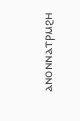ⲁⲛⲟⲛⲛⲁⲧⲣⲙϩⲏ